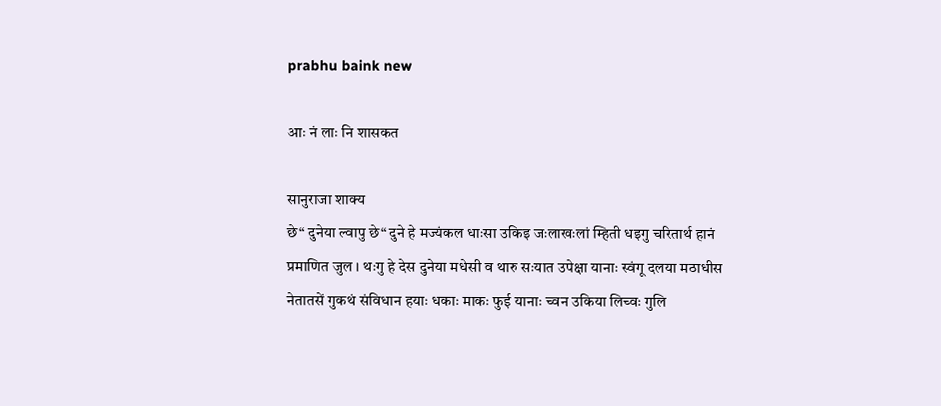prabhu baink new

आः नं लाः नि शासकत

सानुराजा शाक्य
छे“ दुनेया ल्वापु छे“ दुने हे मज्यंकल धाःसा उकिइ जःलाखःलां म्हिती धइगु चरितार्थ हानं प्रमाणित जुल । थःगु हे देस दुनेया मधेसी व थारु सःयात उपेक्षा यानाः स्वंगू दलया मठाधीस नेतातसें गुकथं संविधान हयाः धकाः माकः फुई यानाः च्वन उकिया लिच्वः गुलि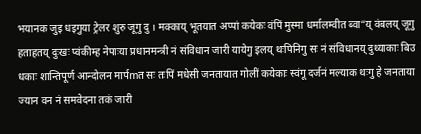भयानक जुइ धइगुया ट्रेलर शुरु जूगु दु । मक्काय् भूतयात अप्पां कयेकः वंपिं मुस्मा धर्मालम्वीत ब्वा“य् वंबलय् जूगु हताहतय् दुःखः प्वंकीम्ह नेपाःया प्रधानमन्त्री नं संविधान जारी यायेगु इलय् थःपिनिगु सः नं संविधानय् दुथ्याकाः बिउ धकाः शान्तिपूर्ण आन्दोलन मार्पmत सः तःपिं मधेसी जनतायात गोलीं कयेकाः स्वंगू दर्जनं मल्याक थःगु हे जनताया ज्यान वन नं समवेदना तकं जारी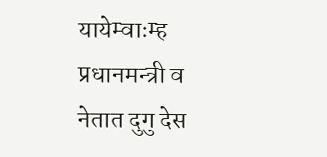यायेम्वाःम्ह प्रधानमन्त्री व नेतात दुगु देस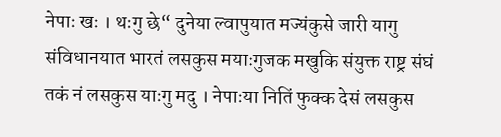नेपाः खः । थःगु छे“ दुनेया ल्वापुयात मज्यंकुसे जारी यागु संविधानयात भारतं लसकुस मयाःगुजक मखुकि संयुक्त राष्ट्र संघं तकं नं लसकुस याःगु मदु । नेपाःया नितिं फुक्क देसं लसकुस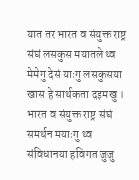यात तर भारत व संयुक्त राष्ट्र संघं लसकुस मयातले थ्व मेमेगु देसं याःगु लसकुसया खास हे सार्थकता दइमखु । भारत व संयुक्त राष्ट्र संघं समर्थन मयाःगु थ्व संविधानया हविगत जुजु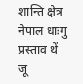शान्ति क्षेत्र नेपाल धाःगु प्रस्ताव थें जू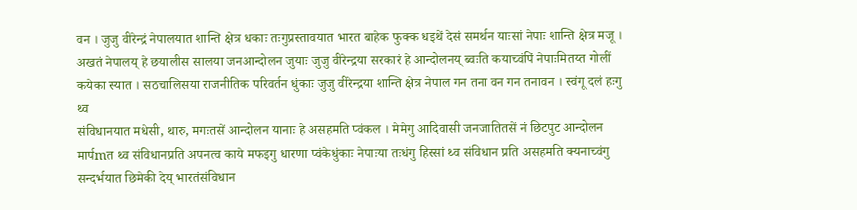वन । जुजु वीरेन्द्रं नेपालयात शान्ति क्षेत्र धकाः तःगुप्रस्तावयात भारत बाहेक फुक्क धइथें देसं समर्थन याःसां नेपाः शान्ति क्षेत्र मजू । अखतं नेपालय् हे छयालीस सालया जनआन्दोलन जुयाः जुजु वीरेन्द्रया सरकारं हे आन्दोलनय् ब्वःति कयाच्वंपिं नेपाःमितय्त गोलीं कयेका स्यात । सठचालिसया राजनीतिक परिवर्तन धुंकाः जुजु वीरेन्द्रया शान्ति क्षेत्र नेपाल गन तना वन गन तनावन । स्वंगू दलं हःगु थ्व
संविधानयात मधेसी, थारु, मगःतसें आन्दोलन यानाः हे असहमति प्वंकल । मेमेगु आदिवासी जनजातितसें नं छिटपुट आन्दोलन मार्पmत थ्व संविधानप्रति अपनत्व काये मफइगु धारणा प्वंकेधुंकाः नेपाःया तःधंगु हिस्सां थ्व संविधान प्रति असहमति क्यनाच्वंगु सन्दर्भयात छिमेकी देय् भारतंसंविधान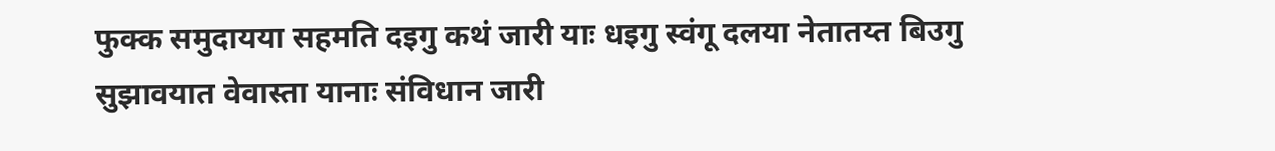फुक्क समुदायया सहमति दइगु कथं जारी याः धइगु स्वंगू दलया नेतातय्त बिउगु सुझावयात वेवास्ता यानाः संविधान जारी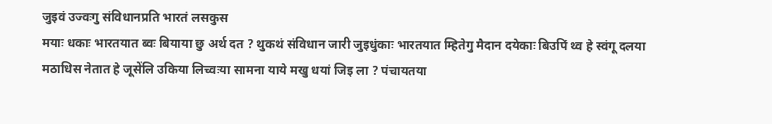जुइवं उज्वःगु संविधानप्रति भारतं लसकुस
मयाः धकाः भारतयात ब्वः बियाया छु अर्थ दत ? थुकथं संविधान जारी जुइधुंकाः भारतयात म्हितेगु मैदान दयेकाः बिउपिं थ्व हे स्वंगू दलया मठाधिस नेतात हे जूसेंलि उकिया लिच्वःया सामना याये मखु धयां जिइ ला ? पंचायतया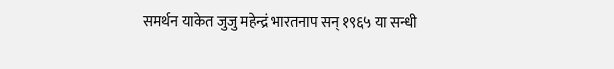समर्थन याकेत जुजु महेन्द्रं भारतनाप सन् १९६५ या सन्धी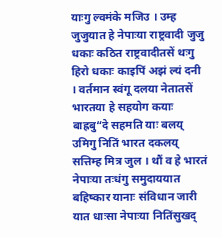याःगु ल्वमंके मजिउ । उम्ह जुजुयात हे नेपाःया राष्ट्रवादी जुजु धकाः कठित राष्ट्रवादीतसें थःगु हिरो धकाः काइपिं अझं ल्यं दनी । वर्तमान स्वंगू दलया नेतातसें भारतया हे सहयोग कयाः बाह्रबु“दे सहमति याः बलय् उमिगु नितिं भारत दकलय् सत्तिम्ह मित्र जुल । थौं व हे भारतं नेपाःया तःधंगु समुदाययात बहिष्कार यानाः संविधान जारी यात धाःसा नेपाःया नितिंसुखद्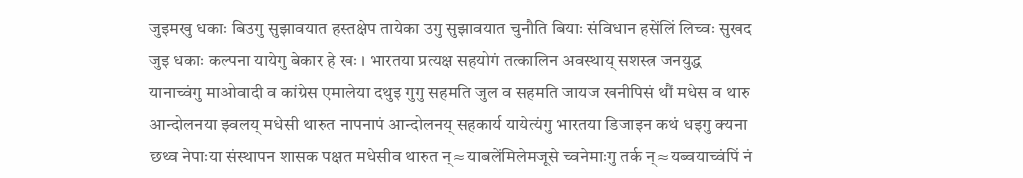जुइमखु धकाः बिउगु सुझावयात हस्तक्षेप तायेका उगु सुझावयात चुनौति बियाः संविधान हसेंलिं लिच्वः सुखद जुइ धकाः कल्पना यायेगु बेकार हे खः । भारतया प्रत्यक्ष सहयोगं तत्कालिन अवस्थाय् सशस्त्र जनयुद्ध यानाच्वंगु माओवादी व कांग्रेस एमालेया दथुइ गुगु सहमति जुल व सहमति जायज खनीपिसं थौं मधेस व थारु आन्दोलनया झ्वलय् मधेसी थारुत नापनापं आन्दोलनय् सहकार्य यायेत्यंगु भारतया डिजाइन कथं धइगु क्यना छथ्व नेपाःया संस्थापन शासक पक्षत मधेसीव थारुत न्≈याबलेंमिलेमजूसे च्वनेमाःगु तर्क न्≈यब्वयाच्वंपिं नं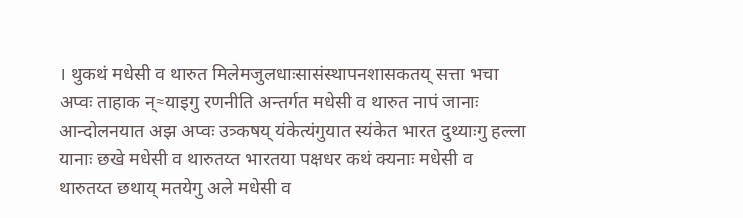। थुकथं मधेसी व थारुत मिलेमजुलधाःसासंस्थापनशासकतय् सत्ता भचा अप्वः ताहाक न्≈याइगु रणनीति अन्तर्गत मधेसी व थारुत नापं जानाः आन्दोलनयात अझ अप्वः उत्र्कषय् यंकेत्यंगुयात स्यंकेत भारत दुथ्याःगु हल्ला यानाः छखे मधेसी व थारुतय्त भारतया पक्षधर कथं क्यनाः मधेसी व थारुतय्त छथाय् मतयेगु अले मधेसी व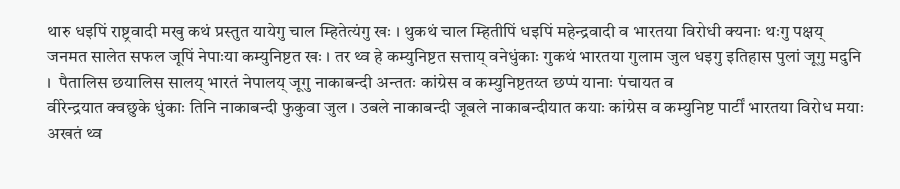थारु धइपिं राष्ट्रवादी मखु कथं प्रस्तुत यायेगु चाल म्हितेत्यंगु खः । थुकथं चाल म्हितीपिं धइपिं महेन्द्रवादी व भारतया विरोधी क्यनाः थःगु पक्षय् जनमत सालेत सफल जूपिं नेपाःया कम्युनिष्टत खः । तर थ्व हे कम्युनिष्टत सत्ताय् वनेधुंकाः गुकथं भारतया गुलाम जुल धइगु इतिहास पुलां जूगु मदुनि ।  पैतालिस छयालिस सालय् भारतं नेपालय् जूगु नाकाबन्दी अन्ततः कांग्रेस व कम्युनिष्टतय्त छप्पं यानाः पंचायत व
वीरेन्द्रयात क्वछुके धुंकाः तिनि नाकाबन्दी फुकुवा जुल । उबले नाकाबन्दी जूबले नाकाबन्दीयात कयाः कांग्रेस व कम्युनिष्ट पार्टीं भारतया विरोध मयाः अखतं थ्व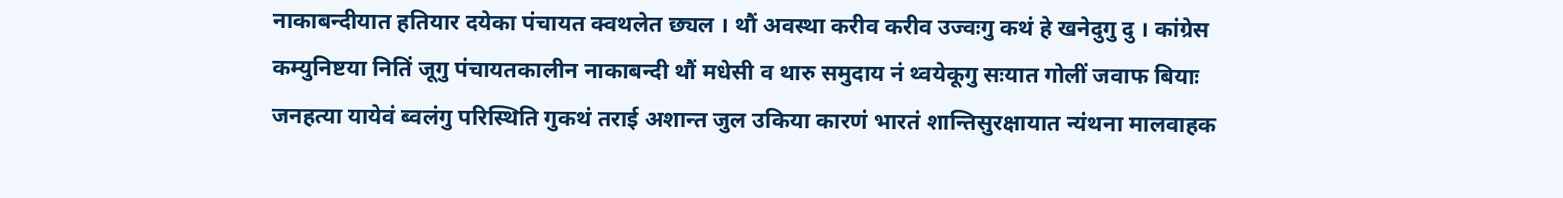नाकाबन्दीयात हतियार दयेका पंचायत क्वथलेत छ्यल । थौं अवस्था करीव करीव उज्वःगु कथं हे खनेदुगु दु । कांग्रेस कम्युनिष्टया नितिं जूगु पंचायतकालीन नाकाबन्दी थौं मधेसी व थारु समुदाय नं थ्वयेकूगु सःयात गोलीं जवाफ बियाः जनहत्या यायेवं ब्वलंगु परिस्थिति गुकथं तराई अशान्त जुल उकिया कारणं भारतं शान्तिसुरक्षायात न्यंथना मालवाहक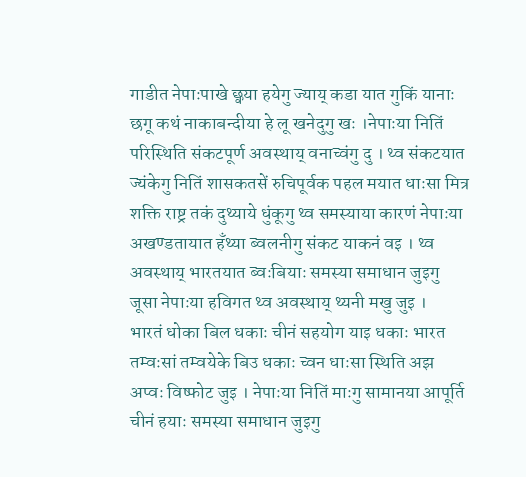गाडीत नेपाःपाखे छ्वया हयेगु ज्याय् कडा यात गुकिं यानाः छगू कथं नाकाबन्दीया हे लू खनेदुगु खः ।नेपाःया नितिं परिस्थिति संकटपूर्ण अवस्थाय् वनाच्वंगु दु । थ्व संकटयात ज्यंकेगु नितिं शासकतसें रुचिपूर्वक पहल मयात धाःसा मित्र शक्ति राष्ट्र तकं दुथ्याये धुंकूगु थ्व समस्याया कारणं नेपाःया अखण्डतायात हँथ्या ब्वलनीगु संकट याकनं वइ । थ्व अवस्थाय् भारतयात ब्वःबियाः समस्या समाधान जुइगु जूसा नेपाःया हविगत थ्व अवस्थाय् थ्यनी मखु जुइ ।
भारतं धोका बिल धकाः चीनं सहयोग याइ धकाः भारत तम्वःसां तम्वयेके बिउ धकाः च्वन धाःसा स्थिति अझ अप्वः विष्फोट जुइ । नेपाःया नितिं माःगु सामानया आपूर्ति चीनं हयाः समस्या समाधान जुइगु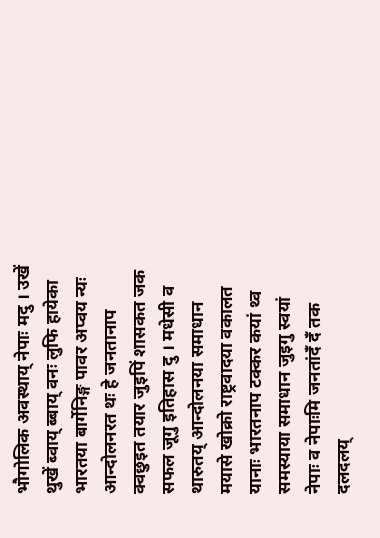भौगोलिक अवस्थाय् नेपाः मदु । उखें थुखें ब्वाय् ब्बाय् वनः लुफि हायेका भारतया बार्गेनिङ्ग पावर अप्वय न्यः आन्दोलनरत थः हे जनतानाप क्वछुइत तयार जुइपिं शासकत जक सफल जूगु इतिहास दु । मधेसी व थारुतय् आन्दोलनया समाधान मयासे खोक्रो राष्ट्रवादया वकालत यानाः भारतनाप टक्कर कयां थ्व समस्याया समाधान जुइगु स्वयां नेपाः व नेपाःमि जनतांदँ दँ तक दलदलय्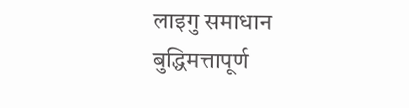लाइगु समाधान बुद्धिमत्तापूर्ण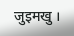जुइमखु ।